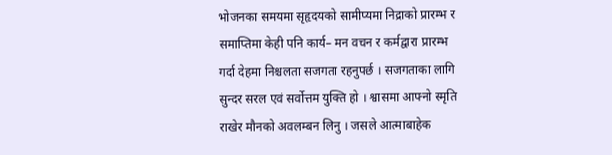भोजनका समयमा सृहृदयको सामीप्यमा निद्राको प्रारम्भ र समाप्तिमा केही पनि कार्य– मन वचन र कर्मद्वारा प्रारम्भ गर्दा देहमा निश्चलता सजगता रहनुपर्छ । सजगताका लागि सुन्दर सरल एवं सर्वोत्तम युक्ति हो । श्वासमा आफ्नो स्मृति राखेर मौनको अवलम्बन लिनु । जसले आत्माबाहेक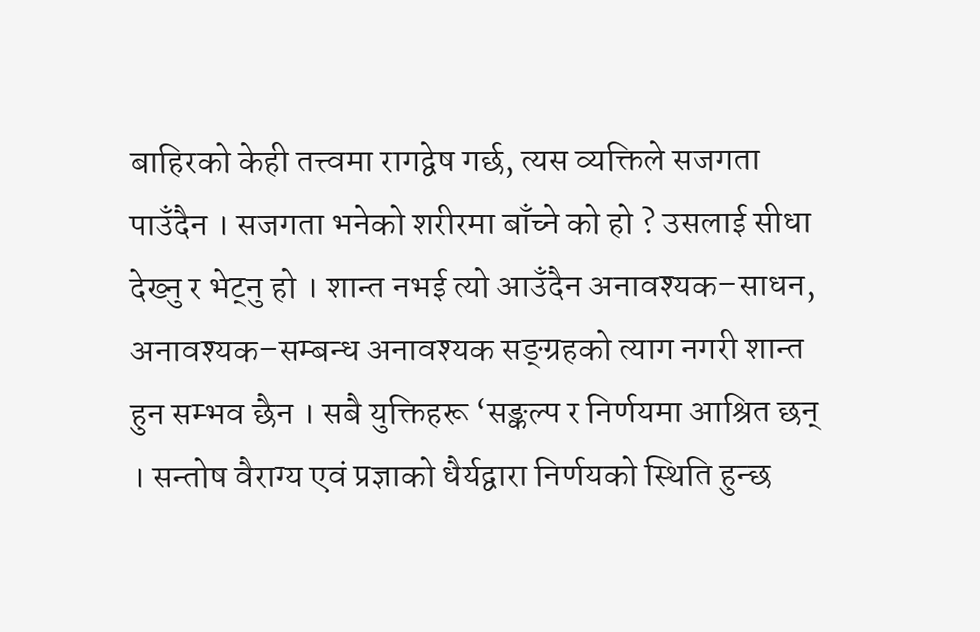बाहिरको केही तत्त्वमा रागद्वेष गर्छ, त्यस व्यक्तिले सजगता पाउँदैन । सजगता भनेको शरीरमा बाँच्ने को हो ? उसलाई सीधा देख्नु र भेट्नु हो । शान्त नभई त्यो आउँदैन अनावश्यक–साधन, अनावश्यक–सम्बन्ध अनावश्यक सङ्ग्रहको त्याग नगरी शान्त हुन सम्भव छैन । सबै युक्तिहरू ‘सङ्कल्प र निर्णयमा आश्रित छन् । सन्तोष वैराग्य एवं प्रज्ञाको धैर्यद्वारा निर्णयको स्थिति हुन्छ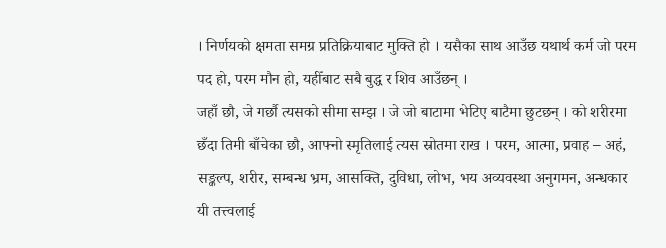। निर्णयको क्षमता समग्र प्रतिक्रियाबाट मुक्ति हो । यसैका साथ आउँछ यथार्थ कर्म जो परम पद हो, परम मौन हो, यहीँबाट सबै बुद्ध र शिव आउँछन् ।
जहाँ छौ, जे गर्छौ त्यसको सीमा सम्झ । जे जो बाटामा भेटिए बाटैमा छुटछन् । को शरीरमा छँदा तिमी बाँचेका छौ, आफ्नो स्मृतिलाई त्यस स्रोतमा राख । परम, आत्मा, प्रवाह – अहं, सङ्कल्प, शरीर, सम्बन्ध भ्रम, आसक्ति, दुविधा, लोभ, भय अव्यवस्था अनुगमन, अन्धकार यी तत्त्वलाई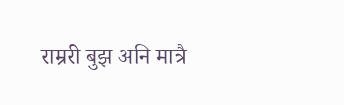राम्ररी बुझ अनि मात्रै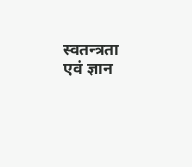स्वतन्त्रता एवं ज्ञान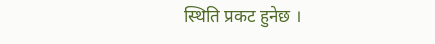स्थिति प्रकट हुनेछ ।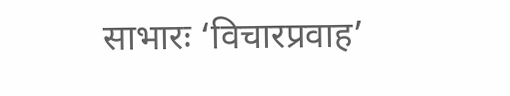साभारः ‘विचारप्रवाह’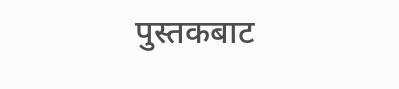पुस्तकबाट